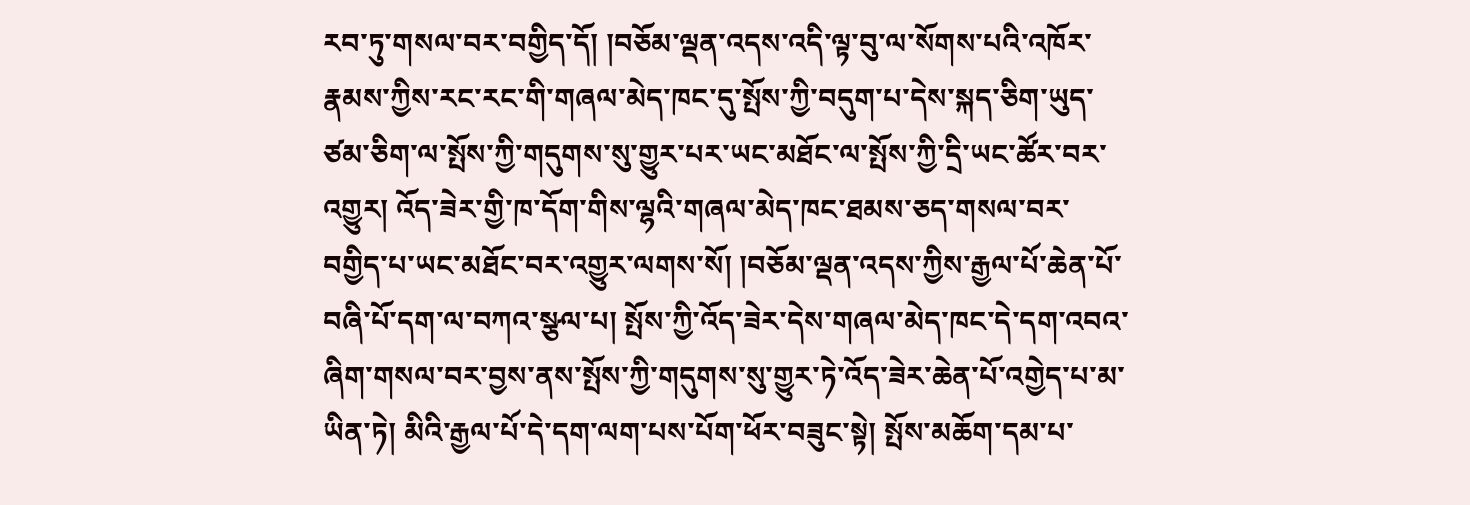རབ་ཏུ་གསལ་བར་བགྱིད་དོ། །བཅོམ་ལྡན་འདས་འདི་ལྟ་བུ་ལ་སོགས་པའི་འཁོར་རྣམས་ཀྱིས་རང་རང་གི་གཞལ་མེད་ཁང་དུ་སྤོས་ཀྱི་བདུག་པ་དེས་སྐད་ཅིག་ཡུད་ཙམ་ཅིག་ལ་སྤོས་ཀྱི་གདུགས་སུ་གྱུར་པར་ཡང་མཐོང་ལ་སྤོས་ཀྱི་དྲི་ཡང་ཚོར་བར་འགྱུར། འོད་ཟེར་གྱི་ཁ་དོག་གིས་ལྷའི་གཞལ་མེད་ཁང་ཐམས་ཅད་གསལ་བར་བགྱིད་པ་ཡང་མཐོང་བར་འགྱུར་ལགས་སོ། །བཅོམ་ལྡན་འདས་ཀྱིས་རྒྱལ་པོ་ཆེན་པོ་བཞི་པོ་དག་ལ་བཀའ་སྩལ་པ། སྤོས་ཀྱི་འོད་ཟེར་དེས་གཞལ་མེད་ཁང་དེ་དག་འབའ་ཞིག་གསལ་བར་བྱས་ནས་སྤོས་ཀྱི་གདུགས་སུ་གྱུར་ཏེ་འོད་ཟེར་ཆེན་པོ་འགྱེད་པ་མ་ཡིན་ཏེ། མིའི་རྒྱལ་པོ་དེ་དག་ལག་པས་པོག་ཕོར་བཟུང་སྟེ། སྤོས་མཆོག་དམ་པ་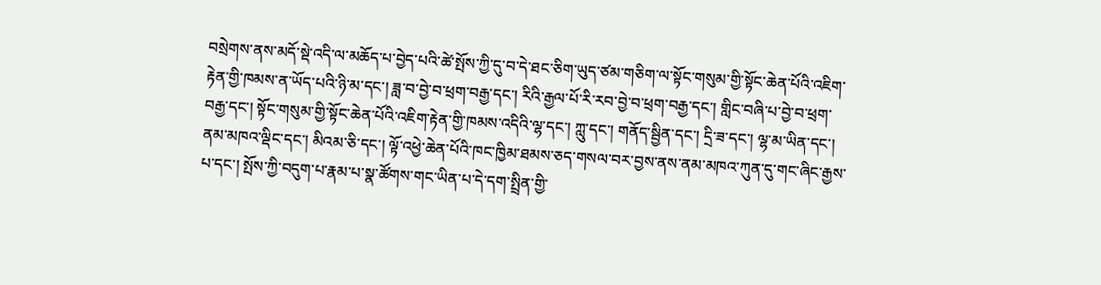བསྲེགས་ནས་མདོ་སྡེ་འདི་ལ་མཆོད་པ་བྱེད་པའི་ཚེ་སྤོས་ཀྱི་དུ་བ་དེ་ཐང་ཅིག་ཡུད་ཙམ་གཅིག་ལ་སྟོང་གསུམ་གྱི་སྟོང་ཆེན་པོའི་འཇིག་རྟེན་གྱི་ཁམས་ན་ཡོད་པའི་ཉི་མ་དང་། ཟླ་བ་བྱེ་བ་ཕྲག་བརྒྱ་དང་། རིའི་རྒྱལ་པོ་རི་རབ་བྱེ་བ་ཕྲག་བརྒྱ་དང་། གླིང་བཞི་པ་བྱེ་བ་ཕྲག་བརྒྱ་དང་། སྟོང་གསུམ་གྱི་སྟོང་ཆེན་པོའི་འཇིག་རྟེན་གྱི་ཁམས་འདིའི་ལྷ་དང་། ཀླུ་དང་། གནོད་སྦྱིན་དང་། དྲི་ཟ་དང་། ལྷ་མ་ཡིན་དང་། ནམ་མཁའ་ལྡིང་དང་། མིའམ་ཅི་དང་། ལྟོ་འཕྱེ་ཆེན་པོའི་ཁང་ཁྱིམ་ཐམས་ཅད་གསལ་བར་བྱས་ནས་ནམ་མཁའ་ཀུན་དུ་གང་ཞིང་རྒྱས་པ་དང་། སྤོས་ཀྱི་བདུག་པ་རྣམ་པ་སྣ་ཚོགས་གང་ཡིན་པ་དེ་དག་སྤྲིན་གྱི་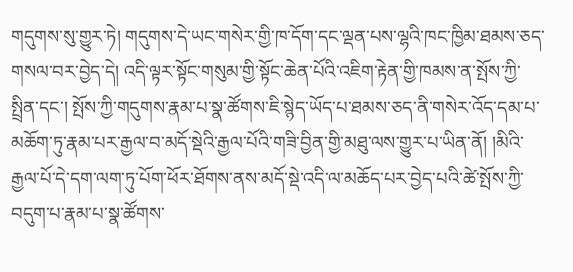གདུགས་སུ་གྱུར་ཏེ། གདུགས་དེ་ཡང་གསེར་གྱི་ཁ་དོག་དང་ལྡན་པས་ལྷའི་ཁང་ཁྱིམ་ཐམས་ཅད་གསལ་བར་བྱེད་དེ། འདི་ལྟར་སྟོང་གསུམ་གྱི་སྟོང་ཆེན་པོའི་འཇིག་རྟེན་གྱི་ཁམས་ན་སྤོས་ཀྱི་སྤྲིན་དང་། སྤོས་ཀྱི་གདུགས་རྣམ་པ་སྣ་ཚོགས་ཇི་སྙེད་ཡོད་པ་ཐམས་ཅད་ནི་གསེར་འོད་དམ་པ་མཆོག་ཏུ་རྣམ་པར་རྒྱལ་བ་མདོ་སྡེའི་རྒྱལ་པོའི་གཟི་བྱིན་གྱི་མཐུ་ལས་གྱུར་པ་ཡིན་ནོ། །མིའི་རྒྱལ་པོ་དེ་དག་ལག་ཏུ་པོག་ཕོར་ཐོགས་ནས་མདོ་སྡེ་འདི་ལ་མཆོད་པར་བྱེད་པའི་ཚེ་སྤོས་ཀྱི་བདུག་པ་རྣམ་པ་སྣ་ཚོགས་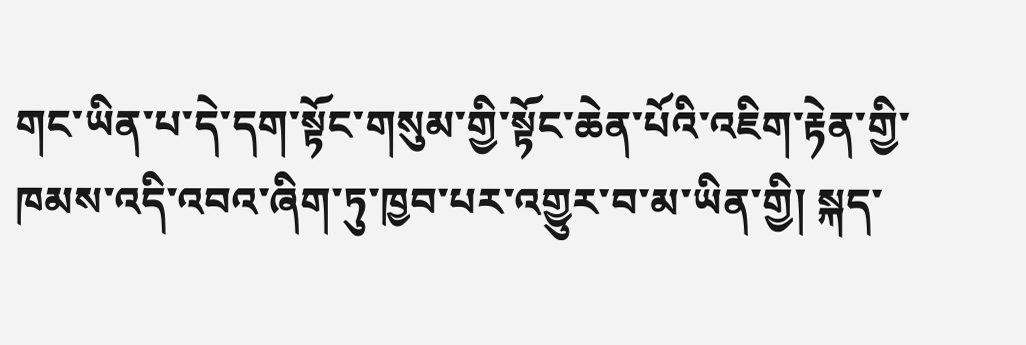གང་ཡིན་པ་དེ་དག་སྟོང་གསུམ་གྱི་སྟོང་ཆེན་པོའི་འཇིག་རྟེན་གྱི་ཁམས་འདི་འབའ་ཞིག་ཏུ་ཁྱབ་པར་འགྱུར་བ་མ་ཡིན་གྱི། སྐད་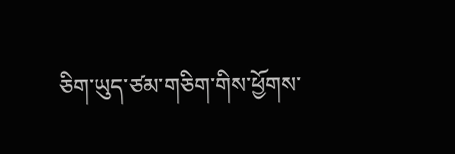ཅིག་ཡུད་ཙམ་གཅིག་གིས་ཕྱོགས་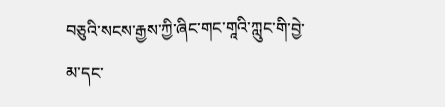བཅུའི་སངས་རྒྱས་ཀྱི་ཞིང་གང་གཱའི་ཀླུང་གི་བྱེ་མ་དང་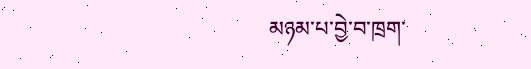མཉམ་པ་བྱེ་བ་ཁྲག་